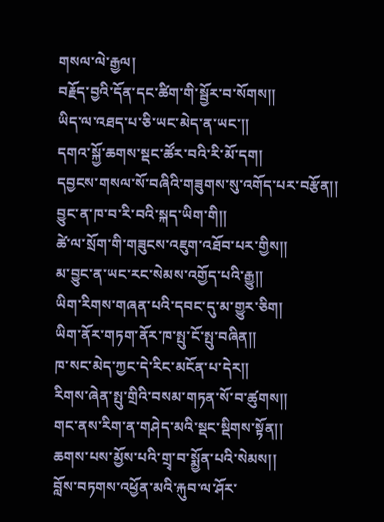གསལ་ལེ་རྒྱལ།
བརྗོད་བྱའི་དོན་དང་ཚིག་གི་སྦྱོར་བ་སོགས།།
ཡིད་ལ་འཐད་པ་ཅི་ཡང་མེད་ན་ཡང་།།
དགའ་སྐྱོ་ཆགས་སྡང་ཚོར་བའི་རི་མོ་དག།
དབྱངས་གསལ་སོ་བཞིའི་གཟུགས་སུ་འགོད་པར་བརྩོན།།
བྱུང་ན་ཁ་བ་རི་བའི་སྐད་ཡིག་གི།།
ཚེ་ལ་སྲོག་གི་གཟུངས་འཇུག་འཐོབ་པར་གྱིས།།
མ་བྱུང་ན་ཡང་རང་སེམས་འགྱོད་པའི་རྒྱུ།།
ཡིག་རིགས་གཞན་པའི་དབང་དུ་མ་གྱུར་ཅིག།
ཡིག་ནོར་གཏག་ནོར་ཁ་སྤུ་ངོ་སྤུ་བཞིན།།
ཁ་སང་མེད་ཀྱང་དེ་རིང་མངོན་པ་དེར།།
རིགས་ཞེན་སྤུ་གྲིའི་བསམ་གཏན་སོ་བ་ཚུགས།།
གང་ནས་རིག་ན་གཤེད་མའི་སྡང་སྡིགས་སྟོན།།
ཆགས་པས་མྱོས་པའི་གྲྭ་བ་སྨྱོན་པའི་སེམས།།
བློས་བཏགས་འཕྱོན་མའི་རྐུབ་ལ་ཤོར་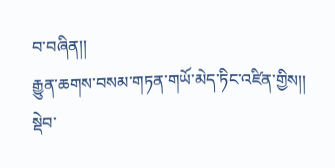བ་བཞིན།།
རྒྱུན་ཆགས་བསམ་གཏན་གཡོ་མེད་ཏིང་འཛིན་གྱིས།།
སྡེབ་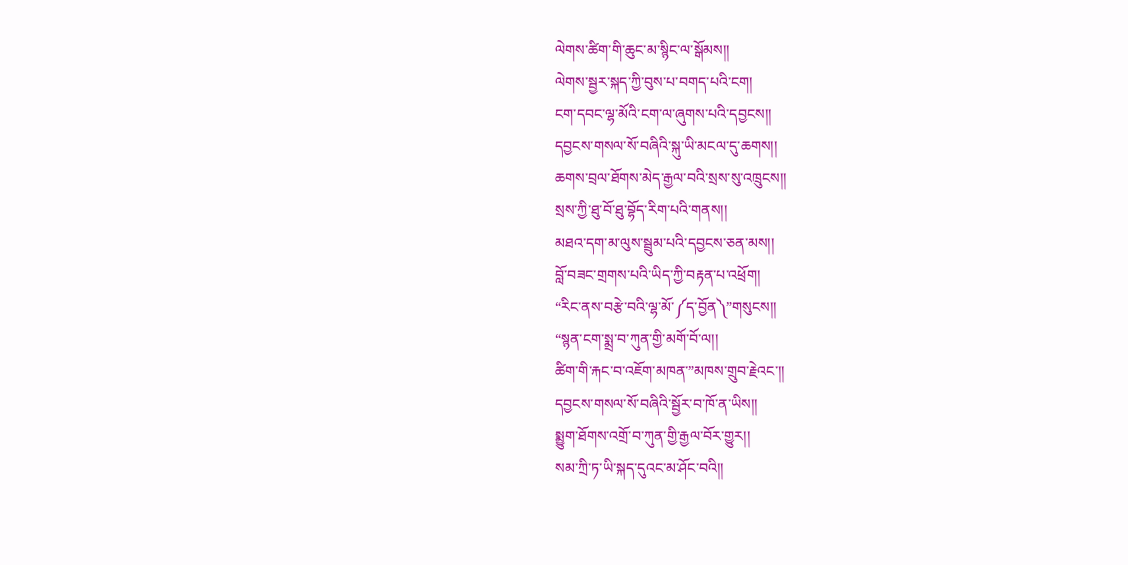ལེགས་ཚིག་གི་ཆུང་མ་སྙིང་ལ་སྒོམས།།
ལེགས་སྦྱར་སྐད་ཀྱི་བུས་པ་བགད་པའི་ངག།
ངག་དབང་ལྷ་མོའི་ངག་ལ་ཞུགས་པའི་དབྱངས།།
དབྱངས་གསལ་སོ་བཞིའི་སྐུ་ཡི་མངལ་དུ་ཆགས།།
ཆགས་བྲལ་ཐོགས་མེད་རྒྱལ་བའི་སྲས་སུ་འཁྲུངས།།
སྲས་ཀྱི་ཐུ་བོ་ཐུ་བྷོད་རིག་པའི་གནས།།
མཐའ་དག་མ་ལུས་སྦྲུམ་པའི་དབྱངས་ཅན་མས།།
བློ་བཟང་གྲགས་པའི་ཡིད་ཀྱི་བརྟན་པ་འཕྲོག།
“རིང་ནས་བརྩེ་བའི་ལྷ་མོ་༼ད་བྱོན༽”གསུངས།།
“སྙན་ངག་སྨྲ་བ་ཀུན་གྱི་མགོ་བོ་ལ།།
ཚིག་གི་རྐང་བ་འཇོག་མཁན་”མཁས་གྲུབ་རྗེའང་།།
དབྱངས་གསལ་སོ་བཞིའི་སྦྱོར་བ་ཁོ་ན་ཡིས།།
སྨྱུག་ཐོགས་འགྲོ་བ་ཀུན་གྱི་རྒྱལ་བོར་གྱུར།།
སམ་ཀྲི་ཏ་ཡི་སྐད་དུའང་མ་ཤོང་བའི།།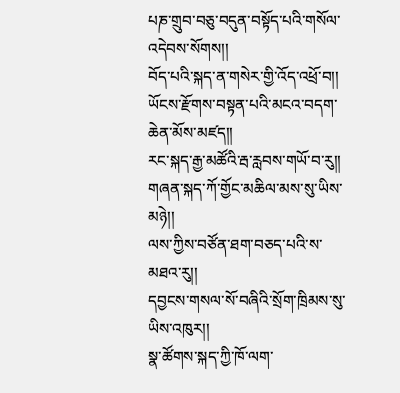པཎ་གྲུབ་བཅུ་བདུན་བསྟོད་པའི་གསོལ་འདེབས་སོགས།།
བོད་པའི་སྐད་ན་གསེར་གྱི་འོད་འཕྲོ་བ།།
ཡོངས་རྫོགས་བསྟན་པའི་མངའ་བདག་ཆེན་མོས་མཛད།།
རང་སྐད་རྒྱ་མཚོའི་རྦ་རླབས་གཡོ་བ་རུ།།
གཞན་སྐད་ཀོ་གྱོང་མཆིལ་མས་སུ་ཡིས་མཉེ།།
ལས་ཀྱིས་བཙོན་ཐག་བཅད་པའི་ས་མཐའ་རུ།།
དབྱངས་གསལ་སོ་བཞིའི་སྲོག་ཁྲིམས་སུ་ཡིས་འཁུར།།
སྣ་ཚོགས་སྐད་ཀྱི་ཁོ་ལག་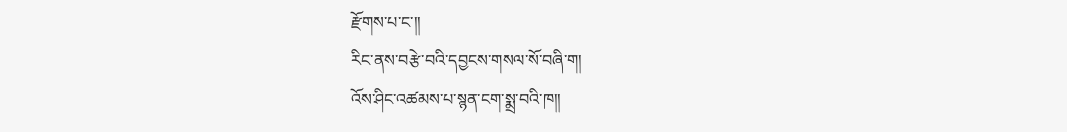རྫོགས་པ་ང་།།
རིང་ནས་བརྩེ་བའི་དབྱངས་གསལ་སོ་བཞི་ག།
འོས་ཤིང་འཚམས་པ་སྙན་ངག་སྨྲ་བའི་ཁ།།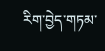རིག་བྱེད་གཏམ་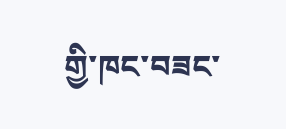གྱི་ཁང་བཟང་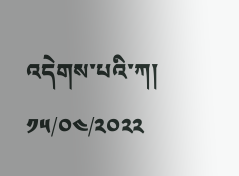འདེགས་པའི་ཀ།
༡༥/༠༤/༢༠༢༢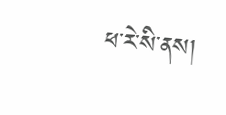ཕ་རེ་སི་ནས།